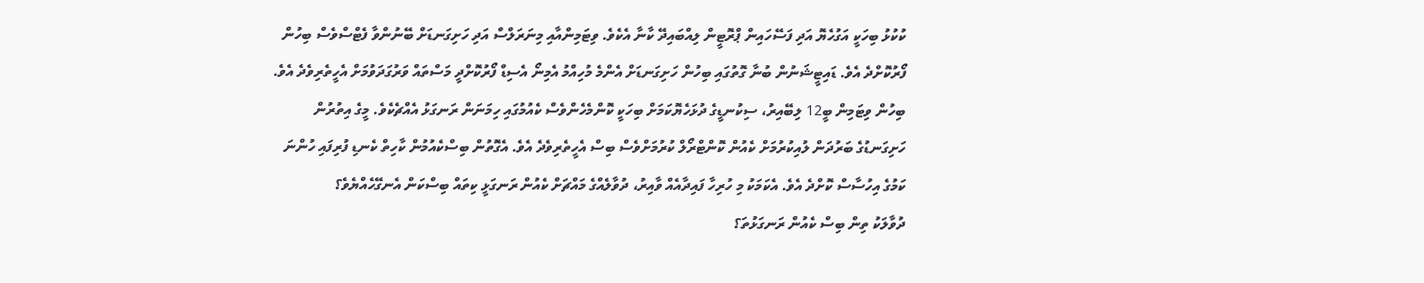ކުކުޅު ބިހަކީ އަގުހެޔޮ އަދި ފަސޭހައިން ޕްރޮޓީން ލިއްބައިދޭ ކާނާ އެކެވެ. ވިޓަމިންއާއި މިނަރަލްސް އަދި ހަށިގަނޑަށް ބޭނުންވާ ފެޓްސްވެސް ބިހުން ފޯރުކޮށްދެ އެވެ. ޑައިޓީޝަނުން ބުނާ ގޮތުގައި ބިހުން ހަށިގަނޑަށް އެންމެ މުހިއްމު އެމިނޯ އެސިޑް ފޯރުކޮށްދީ މަސްތައް ވަރުގަދަވުމަށް އެހީތެރިވެދެ އެވެ.
ބިހުން ވިޓަމިން ބީ12 ލިބޭއިރު، ސިކުނޑީގެ ދުޅަހެޔޮކަމަށް ބިހަކީ ކޮންމެހެންވެސް ކެއުމުގައި ހިމަނަން ރަނގަޅު އެއްޗެކެވެ. މީގެ އިތުރުން ހަށިގަނޑުގެ ބަރުދަން ލުއިކުރުމަށް ކެއުން ކޮންޓްރޯލް ކުރުމަށްވެސް ބިސް އެހީތެރިވެދެ އެވެ. އެގޮތުން ބިސްކެއުމުން ކާހިތް ކެނޑި ފުރިފައި ހުންނަ ކަމުގެ އިހުސާސް ކޮށްދެ އެވެ. އެކަމަކު މި ހުރިހާ ފައިދާއެއް ވާއިރު، ދުވާލެއްގެ މައްޗަށް ކެއުން ރަނގަޅީ ކިތައް ބިސްކަން އެނގޭހެއްޔެވެ؟
ދުވާލަކު ތިން ބިސް ކެއުން ރަނގަޅުތަ؟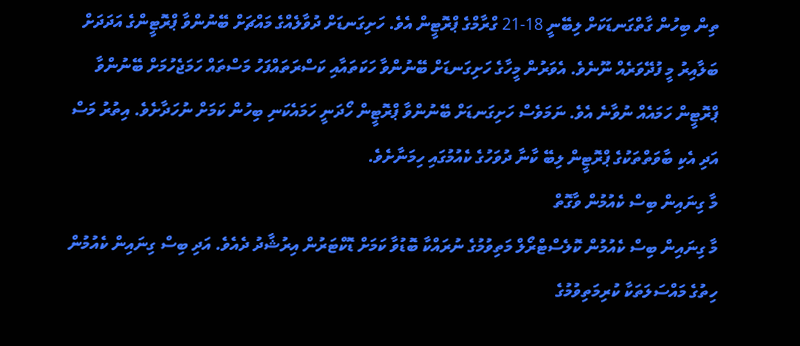ތިން ބިހުން ގާތްގަނޑަކަށް ލިބޭނީ 18-21 ގްރާމްގެ ޕްރޮޓީން އެވެ. ހަށިގަނޑަށް ދުވާލެއްގެ މައްޗަށް ބޭނުންވާ ޕްރޮޓީންގެ އަދަދަށް ބަލާއިރު މީ ފުދޭވަރެއް ނޫނެވެ. އެވަރުން މީހާގެ ހަށިގަނޑަށް ބޭނުންވާ ހަކަތައާއި ކަސްރަތައްފަހު މަސްތައް ހަމަޖެހުމަށް ބޭނުންވާ ޕްރޮޓީން ހަމައެއް ނުވާނެ އެވެ. ނަމަވެސް ހަށިގަނޑަށް ބޭނުންވާ ޕްރޮޓީން ހޯދަނީ ހަމައެކަނި ބިހުން ކަމަށް ނުހަދާށެވެ. އިތުރު މަސް އަދި އެކި ބާވަތްތަކުގެ ޕްރޮޓީން ލިބޭ ކާނާ ދުވަހުގެ ކެއުމުގައި ހިމަނާށެވެ.
މާ ގިނައިން ބިސް ކެއުމުން ވާގޮތް
މާ ގިނައިން ބިސް ކެއުމުން ކޮލެސްޓްރޯލް މަތިވުމުގެ ނުރައްކާ ބޮޑުވާ ކަމަށް ޑޮކްޓަރުން އިރުޝާދު ދެއެވެ. އަދި ބިސް ގިނައިން ކެއުމުން ހިތުގެ މައްސަލަތަކާ ކުރިމަތިވުމުގެ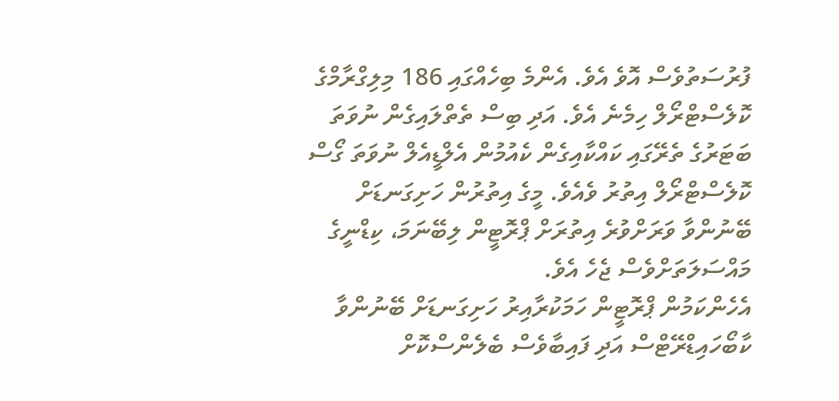ފުރުސަތުވެސް އޮވެ އެވެ. އެންމެ ބިހެއްގައި 186 މިލިގްރާމްގެ ކޮލެސްޓްރޯލް ހިމެނެ އެވެ. އަދި ބިސް ތެތްލައިގެން ނުވަތަ ބަޓަރުގެ ތެރޭގައި ކައްކާއިގެން ކެއުމުން އެލްޑީއެލް ނުވަތަ ގޯސް ކޮލެސްޓްރޯލް އިތުރު ވެއެވެ. މީގެ އިތުރުން ހަށިގަނޑަށް ބޭނުންވާ ވަރަށްވުރެ އިތުރަށް ޕްރޮޓީން ލިބޭނަމަ، ކިޑްނީގެ މައްސަލަތަށްވެސް ޖެހެ އެވެ.
އެހެންކަމުން ޕްރޮޓީން ހަމަކުރާއިރު ހަށިގަނޑަށް ބޭނުންވާ ކާބޯހައިޑްރޭޓްސް އަދި ފައިބާވެސް ބެލެންސްކޮށް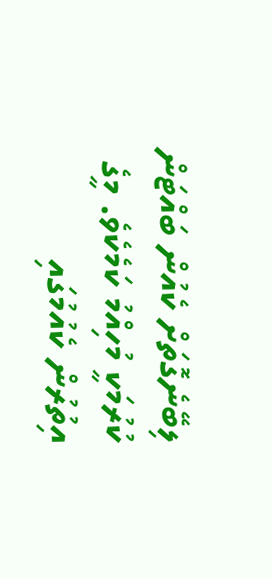ލިބޭނެގޮތަށް ކެއުން ބައްޓަން ކުރުމަކީ މުހިއްމު ކަމެކެވެ. މީގެ އިތުރުން ކެއުމުގައި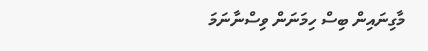މާގިނައިން ބިސް ހިމަނަން ވިސްނާނަމަ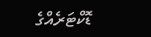ޑޮކްޓަރެއްގެ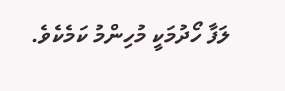ލަފާ ހޯދުމަކީ މުހިންމު ކަމެކެވެ.